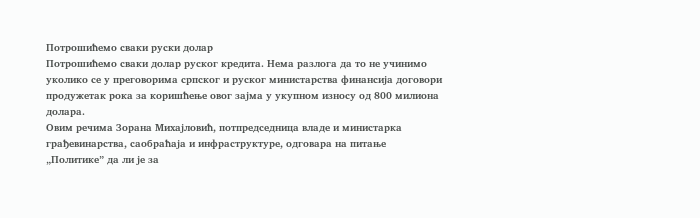Потрошићемо сваки руски долар
Потрошићемо сваки долар руског кредита. Нема разлога да то не учинимо уколико се у преговорима српског и руског министарства финансија договори продужетак рока за коришћење овог зајма у укупном износу од 800 милиона долара.
Овим речима Зорана Михајловић, потпредседница владе и министарка грађевинарства, саобраћаја и инфраструктуре, одговара на питање „Политике” да ли је за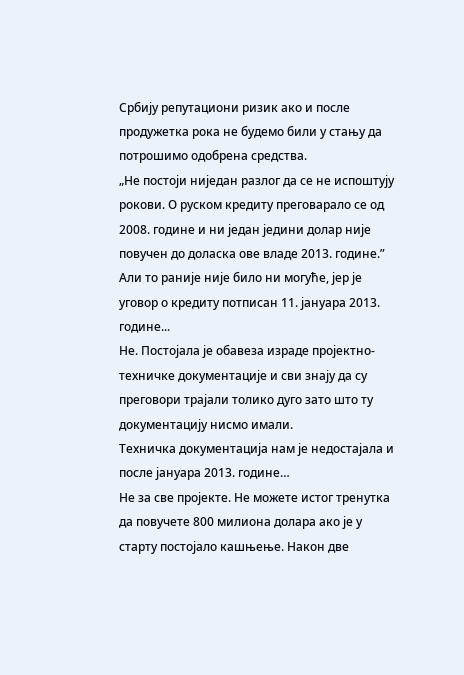Србију репутациони ризик ако и после продужетка рока не будемо били у стању да потрошимо одобрена средства.
„Не постоји ниједан разлог да се не испоштују рокови. О руском кредиту преговарало се од 2008. године и ни један једини долар није повучен до доласка ове владе 2013. године.”
Али то раније није било ни могуће, јер је уговор о кредиту потписан 11. јануара 2013. године...
Не. Постојала је обавеза израде пројектно-техничке документације и сви знају да су преговори трајали толико дуго зато што ту документацију нисмо имали.
Техничка документација нам је недостајала и после јануара 2013. године…
Не за све пројекте. Не можете истог тренутка да повучете 800 милиона долара ако је у старту постојало кашњење. Након две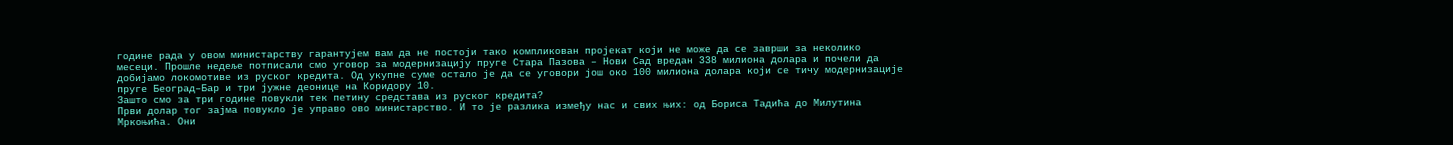године рада у овом министарству гарантујем вам да не постоји тако компликован пројекат који не може да се заврши за неколико месеци. Прошле недеље потписали смо уговор за модернизацију пруге Стара Пазова – Нови Сад вредан 338 милиона долара и почели да добијамо локомотиве из руског кредита. Од укупне суме остало је да се уговори још око 100 милиона долара који се тичу модернизације пруге Београд–Бар и три јужне деонице на Коридору 10.
Зашто смо за три године повукли тек петину средстава из руског кредита?
Први долар тог зајма повукло је управо ово министарство. И то је разлика између нас и свих њих: од Бориса Тадића до Милутина Мркоњића. Они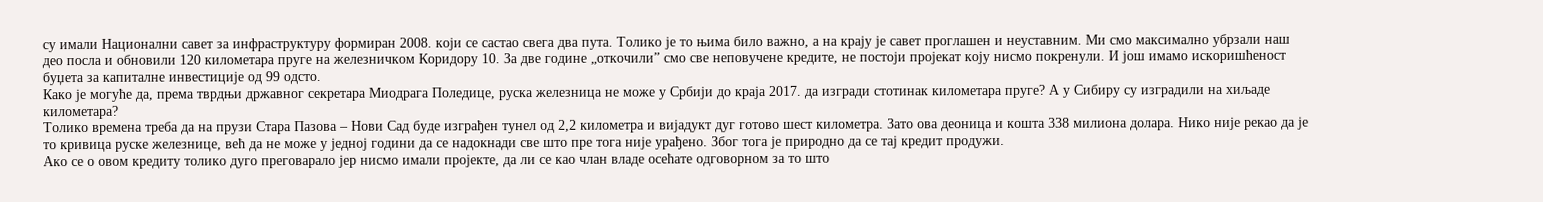су имали Национални савет за инфраструктуру формиран 2008. који се састао свега два пута. Толико је то њима било важно, а на крају је савет проглашен и неуставним. Ми смо максимално убрзали наш део посла и обновили 120 километара пруге на железничком Коридору 10. За две године „откочили” смо све неповучене кредите, не постоји пројекат коју нисмо покренули. И још имамо искоришћеност буџета за капиталне инвестиције од 99 одсто.
Како је могуће да, према тврдњи државног секретара Миодрага Поледице, руска железница не може у Србији до краја 2017. да изгради стотинак километара пруге? А у Сибиру су изградили на хиљаде километара?
Толико времена треба да на прузи Стара Пазова – Нови Сад буде изграђен тунел од 2,2 километра и вијадукт дуг готово шест километра. Зато ова деоница и кошта 338 милиона долара. Нико није рекао да је то кривица руске железнице, већ да не може у једној години да се надокнади све што пре тога није урађено. Због тога је природно да се тај кредит продужи.
Ако се о овом кредиту толико дуго преговарало јер нисмо имали пројекте, да ли се као члан владе осећате одговорном за то што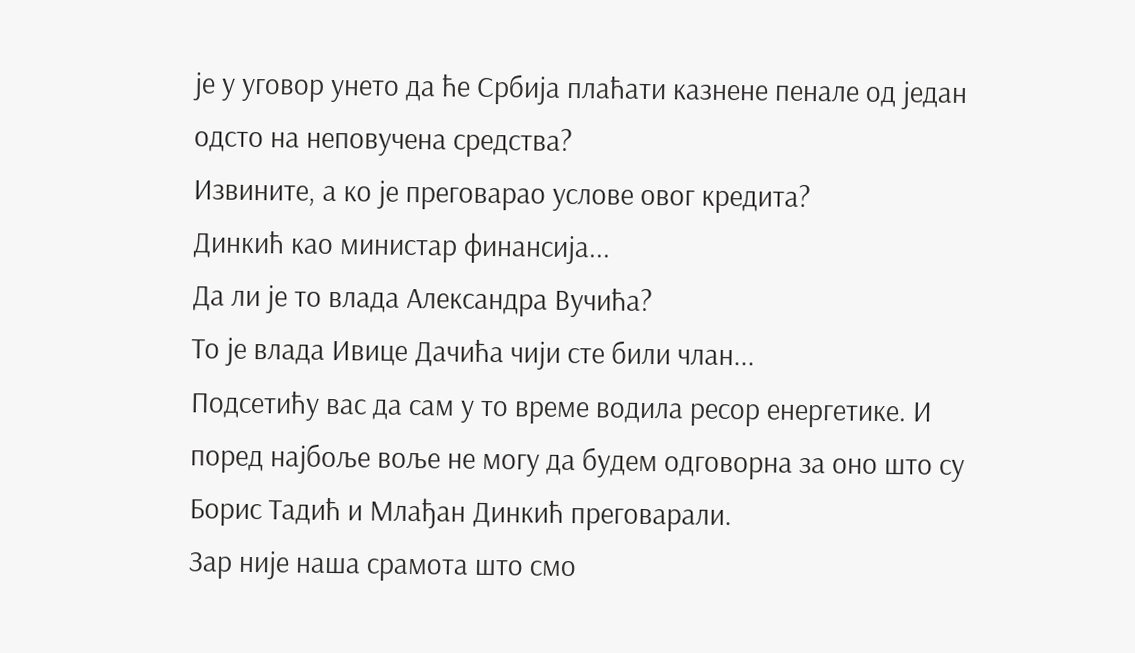је у уговор унето да ће Србија плаћати казнене пенале од један одсто на неповучена средства?
Извините, а ко је преговарао услове овог кредита?
Динкић као министар финансија...
Да ли је то влада Александра Вучића?
То је влада Ивице Дачића чији сте били члан...
Подсетићу вас да сам у то време водила ресор енергетике. И поред најбоље воље не могу да будем одговорна за оно што су Борис Тадић и Млађан Динкић преговарали.
Зар није наша срамота што смо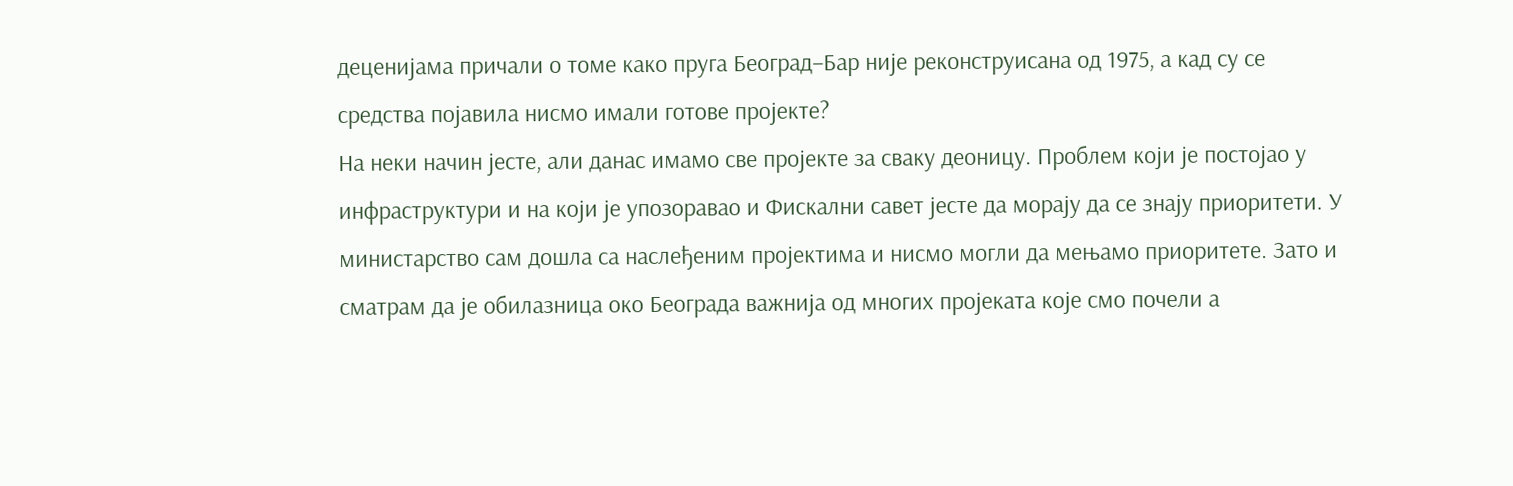деценијама причали о томе како пруга Београд–Бар није реконструисана од 1975, а кад су се средства појавила нисмо имали готове пројекте?
На неки начин јесте, али данас имамо све пројекте за сваку деоницу. Проблем који је постојао у инфраструктури и на који је упозоравао и Фискални савет јесте да морају да се знају приоритети. У министарство сам дошла са наслеђеним пројектима и нисмо могли да мењамо приоритете. Зато и сматрам да је обилазница око Београда важнија од многих пројеката које смо почели а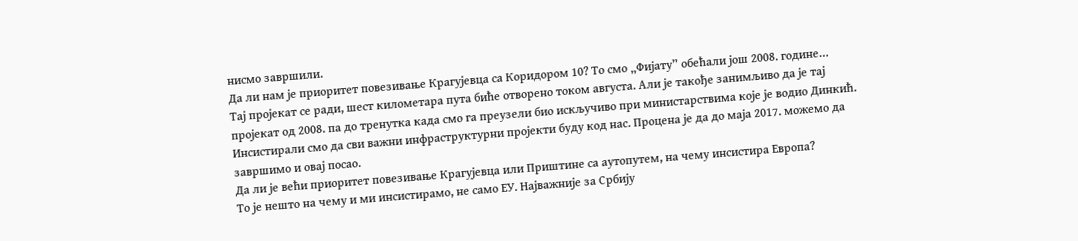нисмо завршили.
Да ли нам је приоритет повезивање Крагујевца са Коридором 10? То смо „Фијату” обећали још 2008. године…
Тај пројекат се ради, шест километара пута биће отворено током августа. Али је такође занимљиво да је тај пројекат од 2008. па до тренутка када смо га преузели био искључиво при министарствима које је водио Динкић. Инсистирали смо да сви важни инфраструктурни пројекти буду код нас. Процена је да до маја 2017. можемо да завршимо и овај посао.
Да ли је већи приоритет повезивање Крагујевца или Приштине са аутопутем, на чему инсистира Европа?
То је нешто на чему и ми инсистирамо, не само ЕУ. Најважније за Србију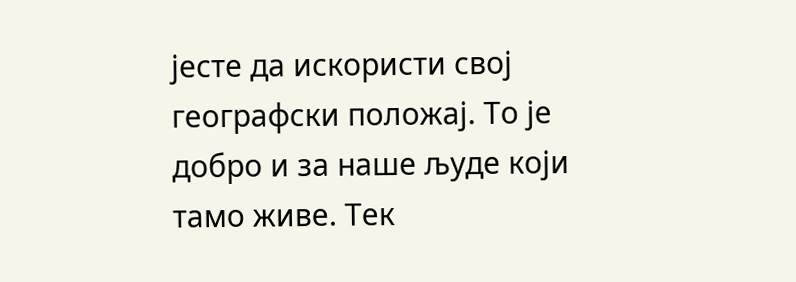јесте да искористи свој географски положај. То је добро и за наше људе који тамо живе. Тек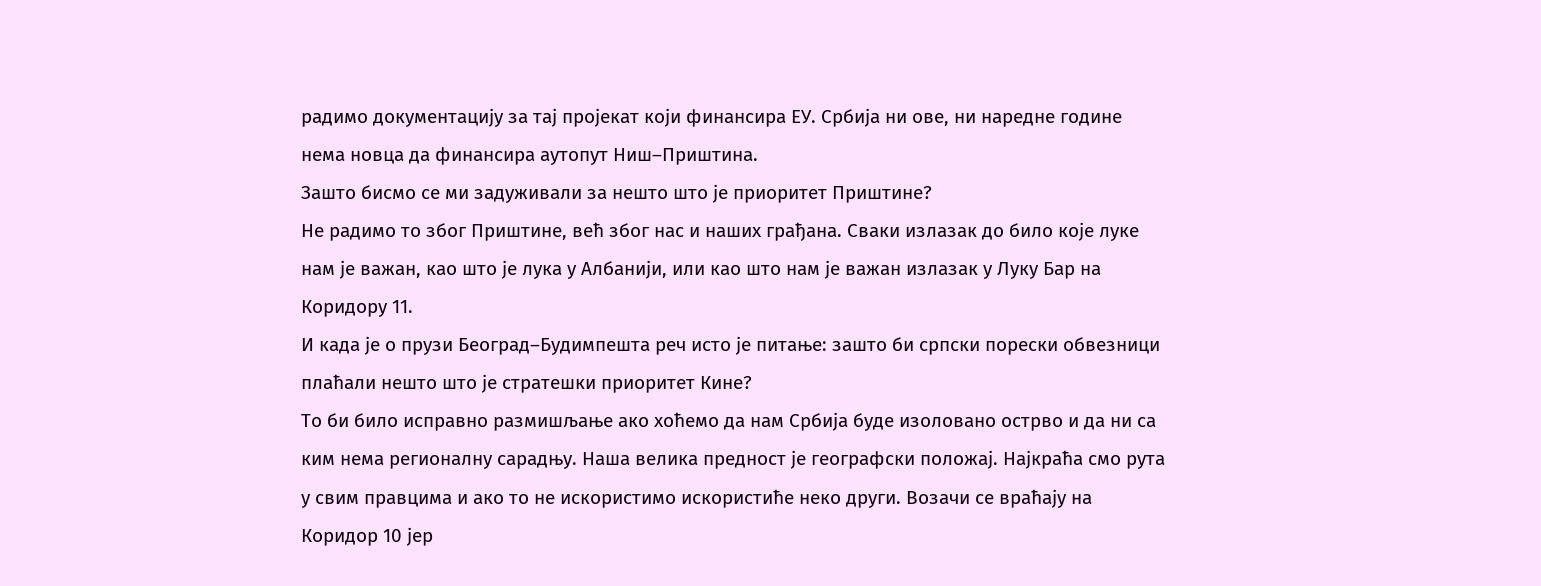радимо документацију за тај пројекат који финансира ЕУ. Србија ни ове, ни наредне године нема новца да финансира аутопут Ниш–Приштина.
Зашто бисмо се ми задуживали за нешто што је приоритет Приштине?
Не радимо то због Приштине, већ због нас и наших грађана. Сваки излазак до било које луке нам је важан, као што је лука у Албанији, или као што нам је важан излазак у Луку Бар на Коридору 11.
И када је о прузи Београд–Будимпешта реч исто је питање: зашто би српски порески обвезници плаћали нешто што је стратешки приоритет Кине?
То би било исправно размишљање ако хоћемо да нам Србија буде изоловано острво и да ни са ким нема регионалну сарадњу. Наша велика предност је географски положај. Најкраћа смо рута у свим правцима и ако то не искористимо искористиће неко други. Возачи се враћају на Коридор 10 јер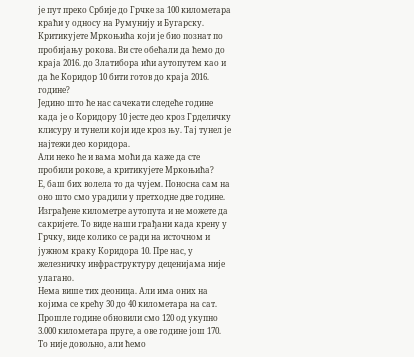је пут преко Србије до Грчке за 100 километара краћи у односу на Румунију и Бугарску.
Критикујете Мркоњића који је био познат по пробијању рокова. Ви сте обећали да ћемо до краја 2016. до Златибора ићи аутопутем као и да ће Коридор 10 бити готов до краја 2016. године?
Једино што ће нас сачекати следеће године када је о Коридору 10 јесте део кроз Грделичку клисуру и тунели који иде кроз њу. Тај тунел је најтежи део коридора.
Али неко ће и вама моћи да каже да сте пробили рокове, а критикујете Мркоњића?
Е, баш бих волела то да чујем. Поносна сам на оно што смо урадили у претходне две године. Изграђене километре аутопута и не можете да сакријете. То виде наши грађани када крену у Грчку, виде колико се ради на источном и јужном краку Коридора 10. Пре нас, у железничку инфраструктуру деценијама није улагано.
Нема више тих деоница. Али има оних на којима се крећу 30 до 40 километара на сат. Прошле године обновили смо 120 од укупно 3.000 километара пруге, а ове године још 170. То није довољно, али ћемо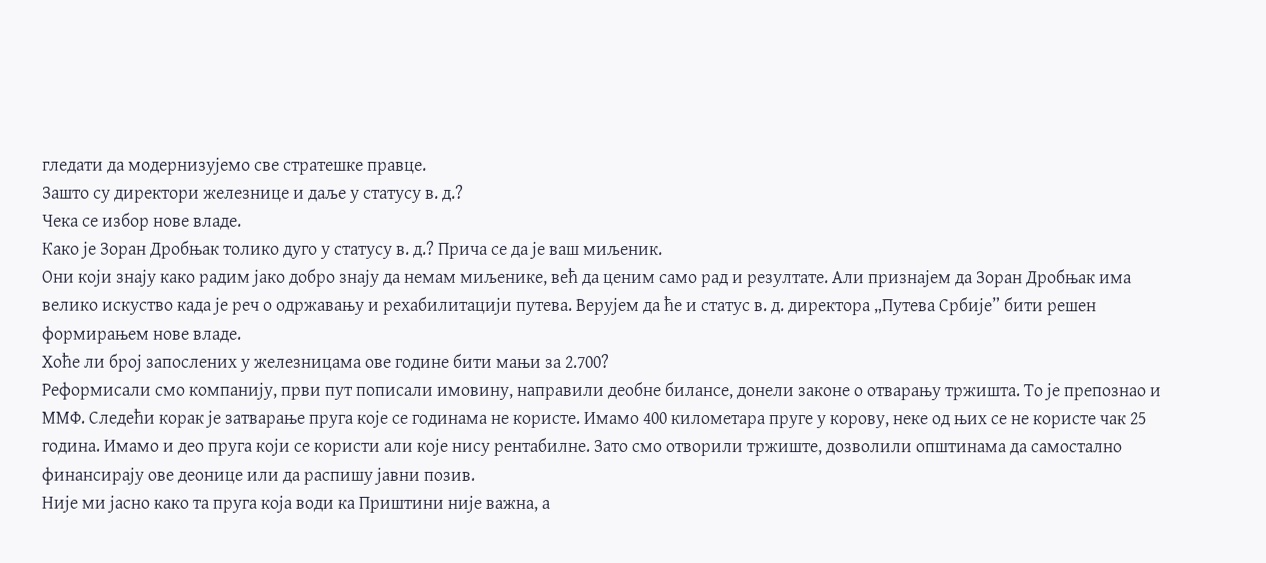гледати да модернизујемо све стратешке правце.
Зашто су директори железнице и даље у статусу в. д.?
Чека се избор нове владе.
Како је Зоран Дробњак толико дуго у статусу в. д.? Прича се да је ваш миљеник.
Они који знају како радим јако добро знају да немам миљенике, већ да ценим само рад и резултате. Али признајем да Зоран Дробњак има велико искуство када је реч о одржавању и рехабилитацији путева. Верујем да ће и статус в. д. директора „Путева Србије” бити решен формирањем нове владе.
Хоће ли број запослених у железницама ове године бити мањи за 2.700?
Реформисали смо компанију, први пут пописали имовину, направили деобне билансе, донели законе о отварању тржишта. То је препознао и ММФ. Следећи корак је затварање пруга које се годинама не користе. Имамо 400 километара пруге у корову, неке од њих се не користе чак 25 година. Имамо и део пруга који се користи али које нису рентабилне. Зато смо отворили тржиште, дозволили општинама да самостално финансирају ове деонице или да распишу јавни позив.
Није ми јасно како та пруга која води ка Приштини није важна, а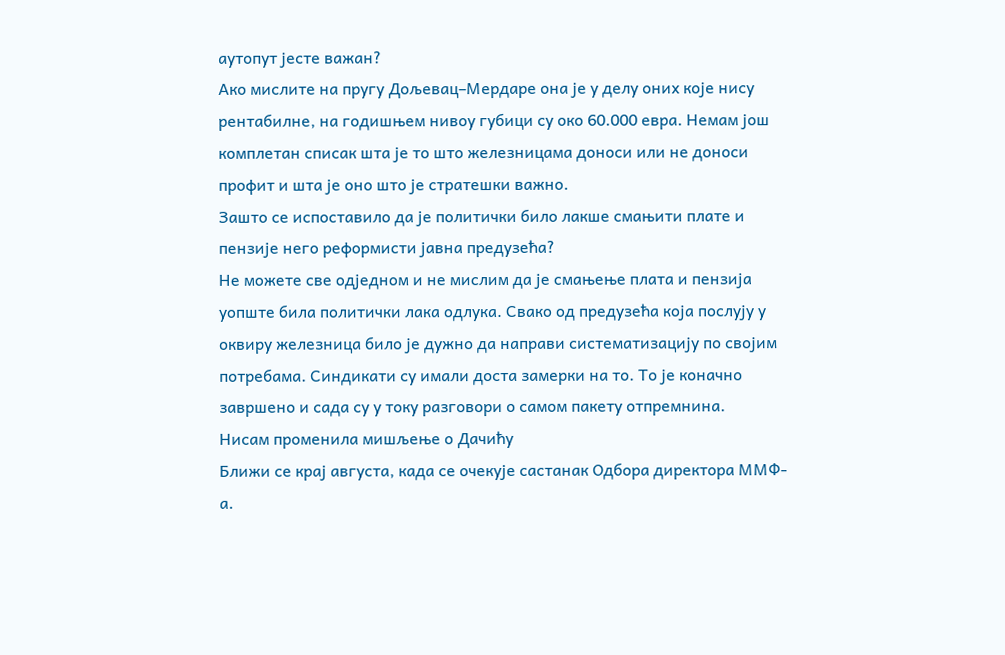аутопут јесте важан?
Ако мислите на пругу Дољевац–Мердаре она је у делу оних које нису рентабилне, на годишњем нивоу губици су око 60.000 евра. Немам још комплетан списак шта је то што железницама доноси или не доноси профит и шта је оно што је стратешки важно.
Зашто се испоставило да је политички било лакше смањити плате и пензије него реформисти јавна предузећа?
Не можете све одједном и не мислим да је смањење плата и пензија уопште била политички лака одлука. Свако од предузећа која послују у оквиру железница било је дужно да направи систематизацију по својим потребама. Синдикати су имали доста замерки на то. То је коначно завршено и сада су у току разговори о самом пакету отпремнина.
Нисам променила мишљење о Дачићу
Ближи се крај августа, када се очекује састанак Одбора директора ММФ-а.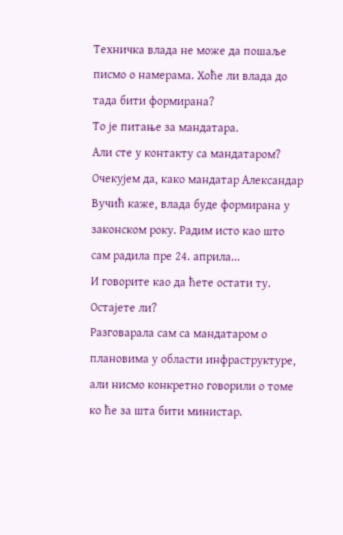Техничка влада не може да пошаље писмо о намерама. Хоће ли влада до тада бити формирана?
То је питање за мандатара.
Али сте у контакту са мандатаром?
Очекујем да, како мандатар Александар Вучић каже, влада буде формирана у законском року. Радим исто као што сам радила пре 24. априла...
И говорите као да ћете остати ту. Остајете ли?
Разговарала сам са мандатаром о плановима у области инфраструктуре, али нисмо конкретно говорили о томе ко ће за шта бити министар.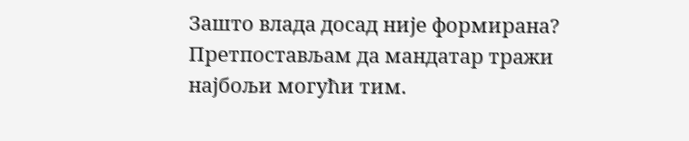Зашто влада досад није формирана?
Претпостављам да мандатар тражи најбољи могући тим.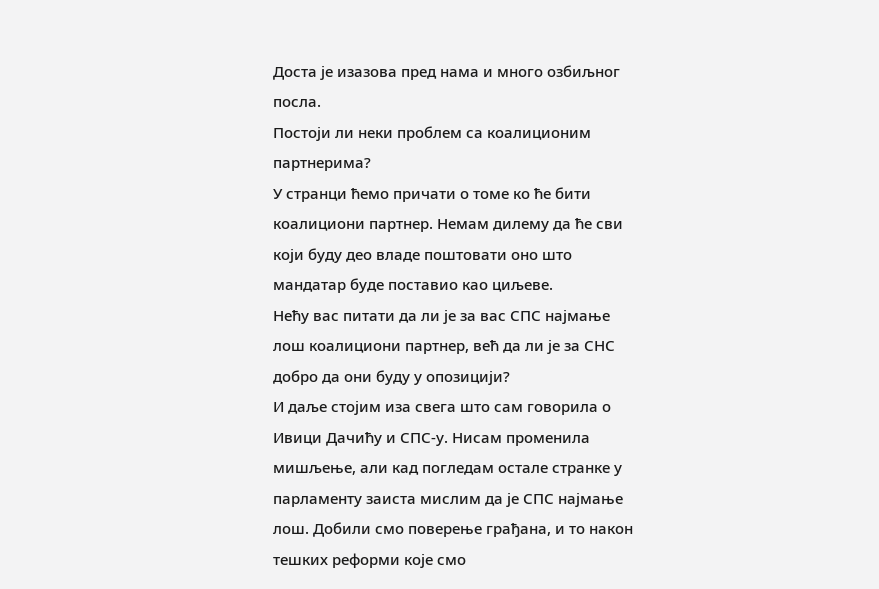Доста је изазова пред нама и много озбиљног посла.
Постоји ли неки проблем са коалиционим партнерима?
У странци ћемо причати о томе ко ће бити коалициони партнер. Немам дилему да ће сви који буду део владе поштовати оно што мандатар буде поставио као циљеве.
Нећу вас питати да ли је за вас СПС најмање лош коалициони партнер, већ да ли је за СНС добро да они буду у опозицији?
И даље стојим иза свега што сам говорила о Ивици Дачићу и СПС-у. Нисам променила мишљење, али кад погледам остале странке у парламенту заиста мислим да је СПС најмање лош. Добили смо поверење грађана, и то након тешких реформи које смо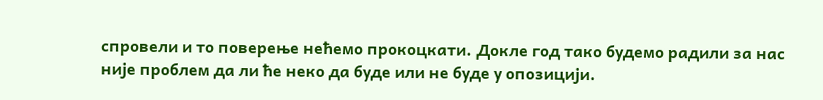спровели и то поверење нећемо прокоцкати. Докле год тако будемо радили за нас није проблем да ли ће неко да буде или не буде у опозицији.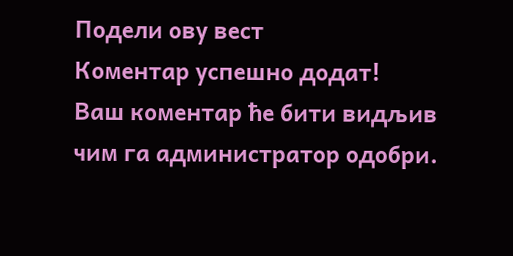Подели ову вест
Комeнтар успeшно додат!
Ваш комeнтар ћe бити видљив чим га администратор одобри.